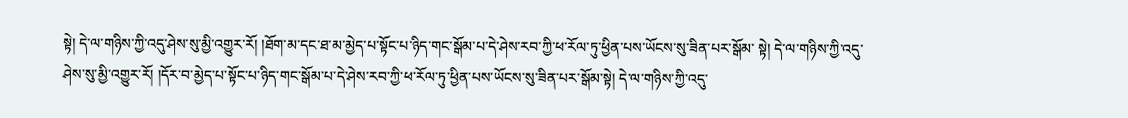སྟེ། དེ་ལ་གཉིས་ཀྱི་འདུ་ཤེས་སུ་མྱི་འགྱུར་རོ། །ཐོག་མ་དང་ཐ་མ་མྱེད་པ་སྟོང་པ་ཉིད་གང་སྒོམ་པ་དེ་ཤེས་རབ་ཀྱི་ཕ་རོལ་ཏུ་ཕྱིན་པས་ཡོངས་སུ་ཟིན་པར་སྒོམ་ སྟེ། དེ་ལ་གཉིས་ཀྱི་འདུ་ཤེས་སུ་མྱི་འགྱུར་རོ། །དོར་བ་མྱེད་པ་སྟོང་པ་ཉིད་གང་སྒོམ་པ་དེ་ཤེས་རབ་ཀྱི་ཕ་རོལ་ཏུ་ཕྱིན་པས་ཡོངས་སུ་ཟིན་པར་སྒོམ་སྟེ། དེ་ལ་གཉིས་ཀྱི་འདུ་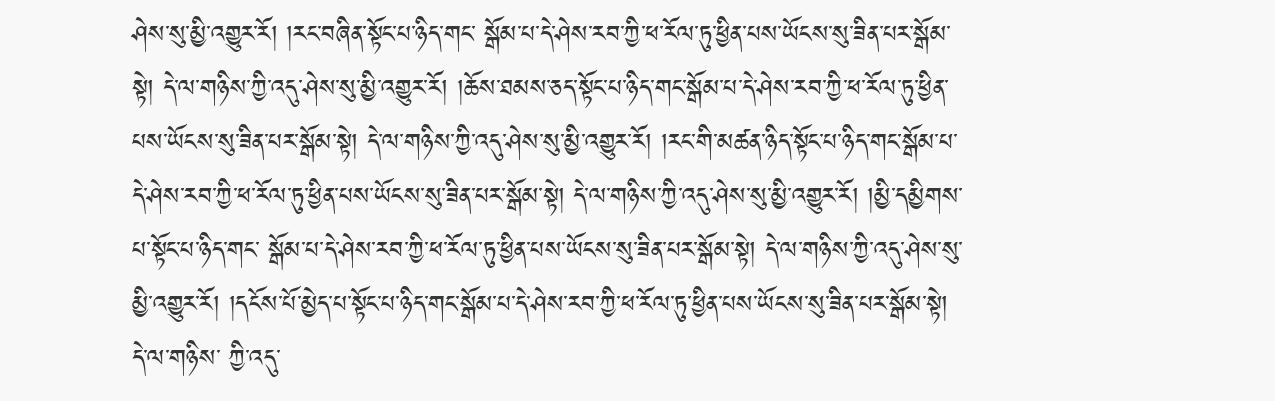ཤེས་སུ་མྱི་འགྱུར་རོ། །རང་བཞིན་སྟོང་པ་ཉིད་གང་ སྒོམ་པ་དེ་ཤེས་རབ་ཀྱི་ཕ་རོལ་ཏུ་ཕྱིན་པས་ཡོངས་སུ་ཟིན་པར་སྒོམ་སྟེ། དེ་ལ་གཉིས་ཀྱི་འདུ་ཤེས་སུ་མྱི་འགྱུར་རོ། །ཆོས་ཐམས་ཅད་སྟོང་པ་ཉིད་གང་སྒོམ་པ་དེ་ཤེས་རབ་ཀྱི་ཕ་རོལ་ཏུ་ཕྱིན་པས་ཡོངས་སུ་ཟིན་པར་སྒོམ་སྟེ། དེ་ལ་གཉིས་ཀྱི་འདུ་ཤེས་སུ་མྱི་འགྱུར་རོ། །རང་གི་མཚན་ཉིད་སྟོང་པ་ཉིད་གང་སྒོམ་པ་དེ་ཤེས་རབ་ཀྱི་ཕ་རོལ་ཏུ་ཕྱིན་པས་ཡོངས་སུ་ཟིན་པར་སྒོམ་སྟེ། དེ་ལ་གཉིས་ཀྱི་འདུ་ཤེས་སུ་མྱི་འགྱུར་རོ། །མྱི་དམྱིགས་པ་སྟོང་པ་ཉིད་གང་ སྒོམ་པ་དེ་ཤེས་རབ་ཀྱི་ཕ་རོལ་ཏུ་ཕྱིན་པས་ཡོངས་སུ་ཟིན་པར་སྒོམ་སྟེ། དེ་ལ་གཉིས་ཀྱི་འདུ་ཤེས་སུ་མྱི་འགྱུར་རོ། །དངོས་པོ་མྱེད་པ་སྟོང་པ་ཉིད་གང་སྒོམ་པ་དེ་ཤེས་རབ་ཀྱི་ཕ་རོལ་ཏུ་ཕྱིན་པས་ཡོངས་སུ་ཟིན་པར་སྒོམ་སྟེ། དེ་ལ་གཉིས་ ཀྱི་འདུ་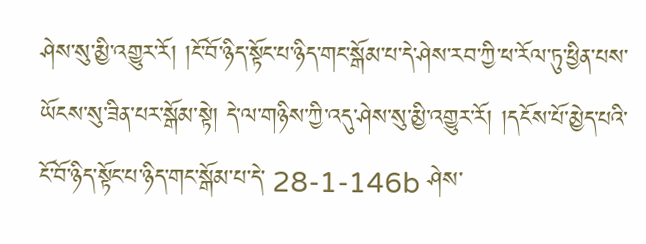ཤེས་སུ་མྱི་འགྱུར་རོ། །ངོ་བོ་ཉིད་སྟོང་པ་ཉིད་གང་སྒོམ་པ་དེ་ཤེས་རབ་ཀྱི་ཕ་རོལ་ཏུ་ཕྱིན་པས་ཡོངས་སུ་ཟིན་པར་སྒོམ་སྟེ། དེ་ལ་གཉིས་ཀྱི་འདུ་ཤེས་སུ་མྱི་འགྱུར་རོ། །དངོས་པོ་མྱེད་པའི་ངོ་བོ་ཉིད་སྟོང་པ་ཉིད་གང་སྒོམ་པ་དེ་ 28-1-146b ཤེས་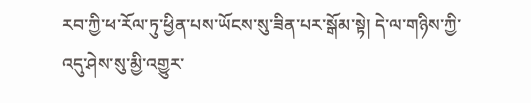རབ་ཀྱི་ཕ་རོལ་ཏུ་ཕྱིན་པས་ཡོངས་སུ་ཟིན་པར་སྒོམ་སྟེ། དེ་ལ་གཉིས་ཀྱི་འདུ་ཤེས་སུ་མྱི་འགྱུར་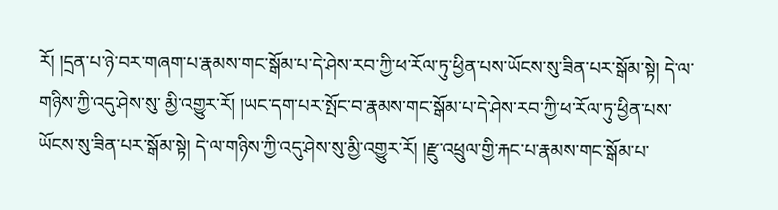རོ། །དྲན་པ་ཉེ་བར་གཞག་པ་རྣམས་གང་སྒོམ་པ་དེ་ཤེས་རབ་ཀྱི་ཕ་རོལ་ཏུ་ཕྱིན་པས་ཡོངས་སུ་ཟིན་པར་སྒོམ་སྟེ། དེ་ལ་གཉིས་ཀྱི་འདུ་ཤེས་སུ་ མྱི་འགྱུར་རོ། །ཡང་དག་པར་སྤོང་བ་རྣམས་གང་སྒོམ་པ་དེ་ཤེས་རབ་ཀྱི་ཕ་རོལ་ཏུ་ཕྱིན་པས་ཡོངས་སུ་ཟིན་པར་སྒོམ་སྟེ། དེ་ལ་གཉིས་ཀྱི་འདུ་ཤེས་སུ་མྱི་འགྱུར་རོ། །རྫུ་འཕྲུལ་གྱི་རྐང་པ་རྣམས་གང་སྒོམ་པ་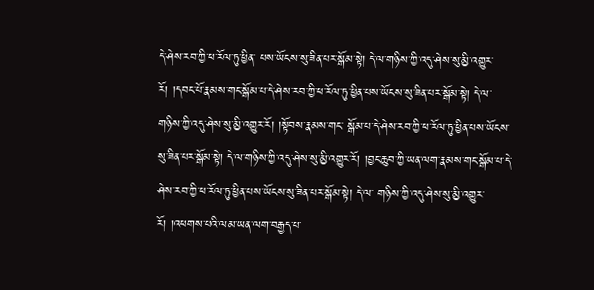དེ་ཤེས་རབ་ཀྱི་ཕ་རོལ་ཏུ་ཕྱིན་ པས་ཡོངས་སུ་ཟིན་པར་སྒོམ་སྟེ། དེ་ལ་གཉིས་ཀྱི་འདུ་ཤེས་སུ་མྱི་འགྱུར་རོ། །དབང་པོ་རྣམས་གང་སྒོམ་པ་དེ་ཤེས་རབ་ཀྱི་ཕ་རོལ་ཏུ་ཕྱིན་པས་ཡོངས་སུ་ཟིན་པར་སྒོམ་སྟེ། དེ་ལ་གཉིས་ཀྱི་འདུ་ཤེས་སུ་མྱི་འགྱུར་རོ། །སྟོབས་རྣམས་གང་ སྒོམ་པ་དེ་ཤེས་རབ་ཀྱི་ཕ་རོལ་ཏུ་ཕྱིན་པས་ཡོངས་སུ་ཟིན་པར་སྒོམ་སྟེ། དེ་ལ་གཉིས་ཀྱི་འདུ་ཤེས་སུ་མྱི་འགྱུར་རོ། །བྱང་ཆུབ་ཀྱི་ཡན་ལག་རྣམས་གང་སྒོམ་པ་དེ་ཤེས་རབ་ཀྱི་ཕ་རོལ་ཏུ་ཕྱིན་པས་ཡོངས་སུ་ཟིན་པར་སྒོམ་སྟེ། དེ་ལ་ གཉིས་ཀྱི་འདུ་ཤེས་སུ་མྱི་འགྱུར་རོ། །འཕགས་པའི་ལམ་ཡན་ལག་བརྒྱད་པ་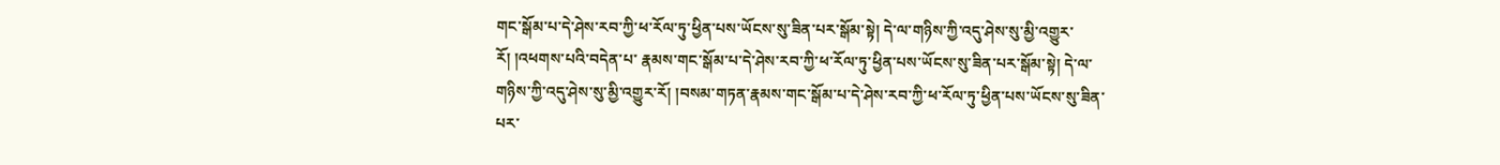གང་སྒོམ་པ་དེ་ཤེས་རབ་ཀྱི་ཕ་རོལ་ཏུ་ཕྱིན་པས་ཡོངས་སུ་ཟིན་པར་སྒོམ་སྟེ། དེ་ལ་གཉིས་ཀྱི་འདུ་ཤེས་སུ་མྱི་འགྱུར་རོ། །འཕགས་པའི་བདེན་པ་ རྣམས་གང་སྒོམ་པ་དེ་ཤེས་རབ་ཀྱི་ཕ་རོལ་ཏུ་ཕྱིན་པས་ཡོངས་སུ་ཟིན་པར་སྒོམ་སྟེ། དེ་ལ་གཉིས་ཀྱི་འདུ་ཤེས་སུ་མྱི་འགྱུར་རོ། །བསམ་གཏན་རྣམས་གང་སྒོམ་པ་དེ་ཤེས་རབ་ཀྱི་ཕ་རོལ་ཏུ་ཕྱིན་པས་ཡོངས་སུ་ཟིན་པར་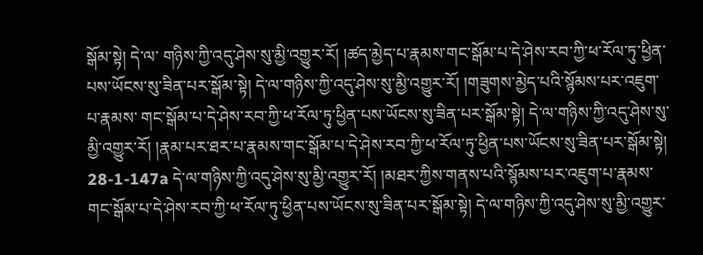སྒོམ་སྟེ། དེ་ལ་ གཉིས་ཀྱི་འདུ་ཤེས་སུ་མྱི་འགྱུར་རོ། །ཚད་མྱེད་པ་རྣམས་གང་སྒོམ་པ་དེ་ཤེས་རབ་ཀྱི་ཕ་རོལ་ཏུ་ཕྱིན་པས་ཡོངས་སུ་ཟིན་པར་སྒོམ་སྟེ། དེ་ལ་གཉིས་ཀྱི་འདུ་ཤེས་སུ་མྱི་འགྱུར་རོ། །གཟུགས་མྱེད་པའི་སྙོམས་པར་འཇུག་པ་རྣམས་ གང་སྒོམ་པ་དེ་ཤེས་རབ་ཀྱི་ཕ་རོལ་ཏུ་ཕྱིན་པས་ཡོངས་སུ་ཟིན་པར་སྒོམ་སྟེ། དེ་ལ་གཉིས་ཀྱི་འདུ་ཤེས་སུ་མྱི་འགྱུར་རོ། །རྣམ་པར་ཐར་པ་རྣམས་གང་སྒོམ་པ་དེ་ཤེས་རབ་ཀྱི་ཕ་རོལ་ཏུ་ཕྱིན་པས་ཡོངས་སུ་ཟིན་པར་སྒོམ་སྟེ། 28-1-147a དེ་ལ་གཉིས་ཀྱི་འདུ་ཤེས་སུ་མྱི་འགྱུར་རོ། །མཐར་ཀྱིས་གནས་པའི་སྙོམས་པར་འཇུག་པ་རྣམས་གང་སྒོམ་པ་དེ་ཤེས་རབ་ཀྱི་ཕ་རོལ་ཏུ་ཕྱིན་པས་ཡོངས་སུ་ཟིན་པར་སྒོམ་སྟེ། དེ་ལ་གཉིས་ཀྱི་འདུ་ཤེས་སུ་མྱི་འགྱུར་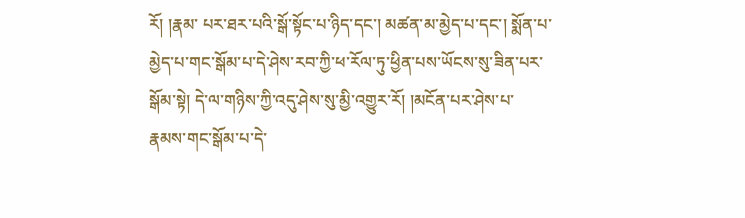རོ། །རྣམ་ པར་ཐར་པའི་སྒོ་སྟོང་པ་ཉིད་དང་། མཚན་མ་མྱེད་པ་དང་། སྨོན་པ་མྱེད་པ་གང་སྒོམ་པ་དེ་ཤེས་རབ་ཀྱི་ཕ་རོལ་ཏུ་ཕྱིན་པས་ཡོངས་སུ་ཟིན་པར་སྒོམ་སྟེ། དེ་ལ་གཉིས་ཀྱི་འདུ་ཤེས་སུ་མྱི་འགྱུར་རོ། །མངོན་པར་ཤེས་པ་རྣམས་གང་སྒོམ་པ་དེ་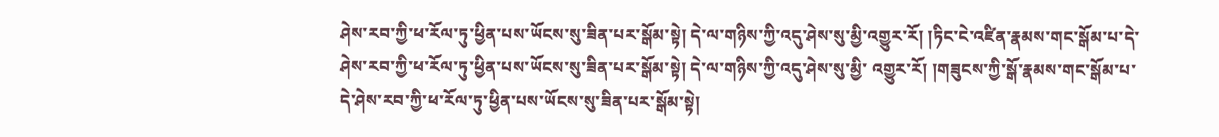ཤེས་རབ་ཀྱི་ཕ་རོལ་ཏུ་ཕྱིན་པས་ཡོངས་སུ་ཟིན་པར་སྒོམ་སྟེ། དེ་ལ་གཉིས་ཀྱི་འདུ་ཤེས་སུ་མྱི་འགྱུར་རོ། །ཏིང་ངེ་འཛིན་རྣམས་གང་སྒོམ་པ་དེ་ཤེས་རབ་ཀྱི་ཕ་རོལ་ཏུ་ཕྱིན་པས་ཡོངས་སུ་ཟིན་པར་སྒོམ་སྟེ། དེ་ལ་གཉིས་ཀྱི་འདུ་ཤེས་སུ་མྱི་ འགྱུར་རོ། །གཟུངས་ཀྱི་སྒོ་རྣམས་གང་སྒོམ་པ་དེ་ཤེས་རབ་ཀྱི་ཕ་རོལ་ཏུ་ཕྱིན་པས་ཡོངས་སུ་ཟིན་པར་སྒོམ་སྟེ།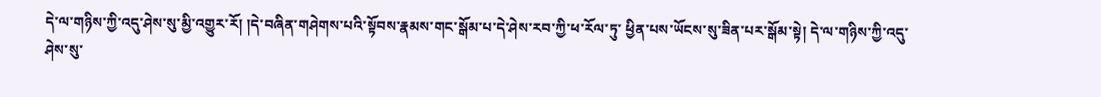དེ་ལ་གཉིས་ཀྱི་འདུ་ཤེས་སུ་མྱི་འགྱུར་རོ། །དེ་བཞིན་གཤེགས་པའི་སྟོབས་རྣམས་གང་སྒོམ་པ་དེ་ཤེས་རབ་ཀྱི་ཕ་རོལ་ཏུ་ ཕྱིན་པས་ཡོངས་སུ་ཟིན་པར་སྒོམ་སྟེ། དེ་ལ་གཉིས་ཀྱི་འདུ་ཤེས་སུ་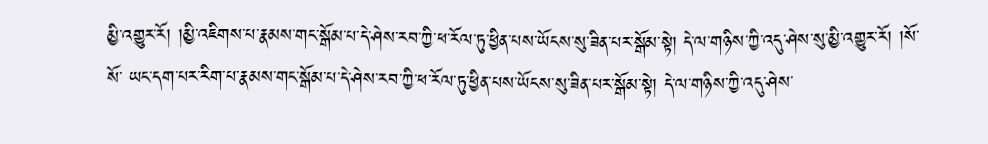མྱི་འགྱུར་རོ། །མྱི་འཇིགས་པ་རྣམས་གང་སྒོམ་པ་དེ་ཤེས་རབ་ཀྱི་ཕ་རོལ་ཏུ་ཕྱིན་པས་ཡོངས་སུ་ཟིན་པར་སྒོམ་སྟེ། དེ་ལ་གཉིས་ཀྱི་འདུ་ཤེས་སུ་མྱི་འགྱུར་རོ། །སོ་སོ་ ཡང་དག་པར་རིག་པ་རྣམས་གང་སྒོམ་པ་དེ་ཤེས་རབ་ཀྱི་ཕ་རོལ་ཏུ་ཕྱིན་པས་ཡོངས་སུ་ཟིན་པར་སྒོམ་སྟེ། དེ་ལ་གཉིས་ཀྱི་འདུ་ཤེས་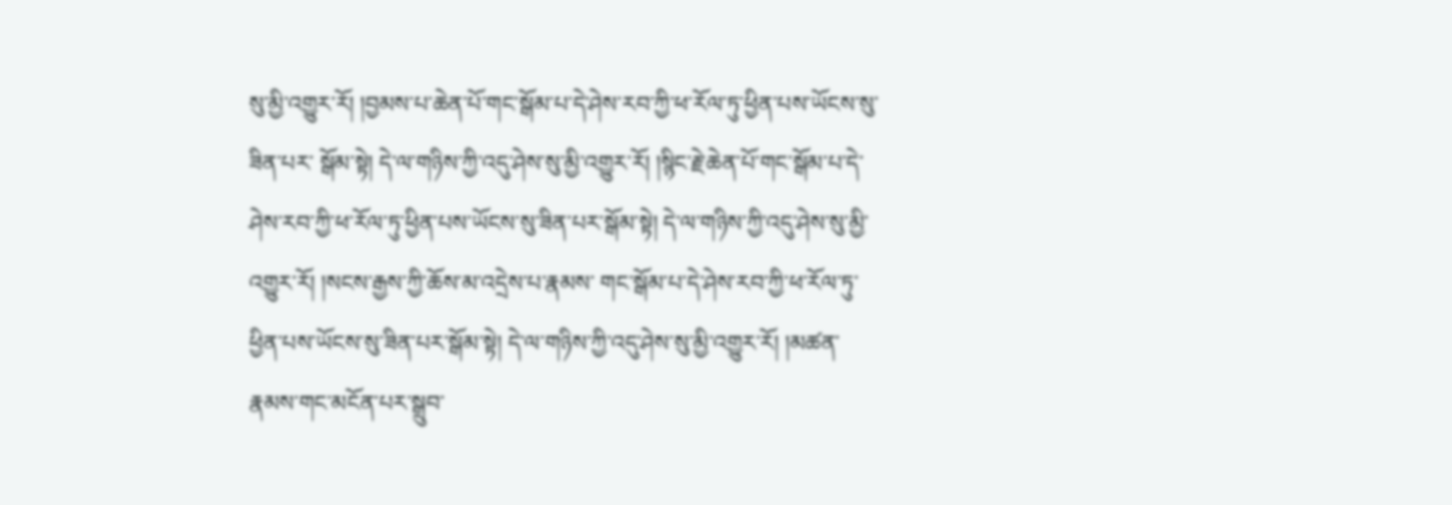སུ་མྱི་འགྱུར་རོ། །བྱམས་པ་ཆེན་པོ་གང་སྒོམ་པ་དེ་ཤེས་རབ་ཀྱི་ཕ་རོལ་ཏུ་ཕྱིན་པས་ཡོངས་སུ་ཟིན་པར་ སྒོམ་སྟེ། དེ་ལ་གཉིས་ཀྱི་འདུ་ཤེས་སུ་མྱི་འགྱུར་རོ། །སྙིང་རྗེ་ཆེན་པོ་གང་སྒོམ་པ་དེ་ཤེས་རབ་ཀྱི་ཕ་རོལ་ཏུ་ཕྱིན་པས་ཡོངས་སུ་ཟིན་པར་སྒོམ་སྟེ། དེ་ལ་གཉིས་ཀྱི་འདུ་ཤེས་སུ་མྱི་འགྱུར་རོ། །སངས་རྒྱས་ཀྱི་ཆོས་མ་འདྲེས་པ་རྣམས་ གང་སྒོམ་པ་དེ་ཤེས་རབ་ཀྱི་ཕ་རོལ་ཏུ་ཕྱིན་པས་ཡོངས་སུ་ཟིན་པར་སྒོམ་སྟེ། དེ་ལ་གཉིས་ཀྱི་འདུ་ཤེས་སུ་མྱི་འགྱུར་རོ། །མཚན་རྣམས་གང་མངོན་པར་སྒྲུབ་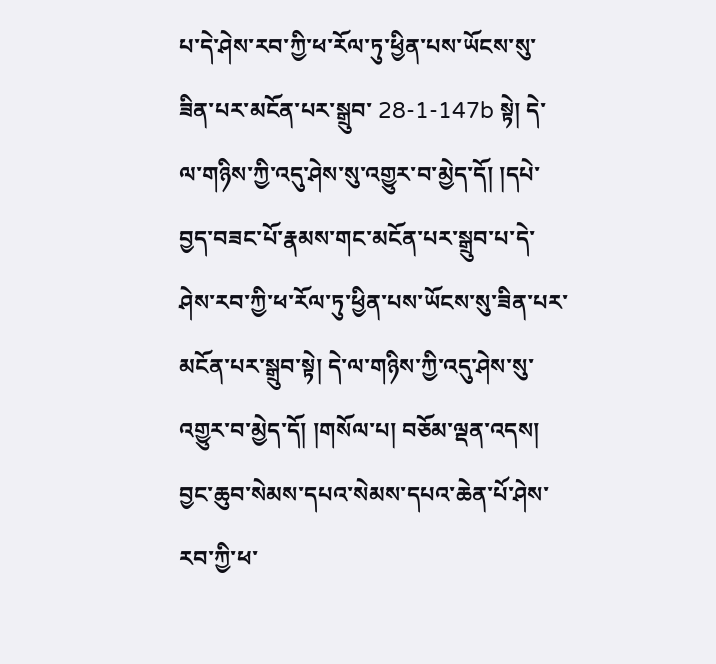པ་དེ་ཤེས་རབ་ཀྱི་ཕ་རོལ་ཏུ་ཕྱིན་པས་ཡོངས་སུ་ཟིན་པར་མངོན་པར་སྒྲུབ་ 28-1-147b སྟེ། དེ་ལ་གཉིས་ཀྱི་འདུ་ཤེས་སུ་འགྱུར་བ་མྱེད་དོ། །དཔེ་བྱད་བཟང་པོ་རྣམས་གང་མངོན་པར་སྒྲུབ་པ་དེ་ཤེས་རབ་ཀྱི་ཕ་རོལ་ཏུ་ཕྱིན་པས་ཡོངས་སུ་ཟིན་པར་མངོན་པར་སྒྲུབ་སྟེ། དེ་ལ་གཉིས་ཀྱི་འདུ་ཤེས་སུ་འགྱུར་བ་མྱེད་དོ། །གསོལ་པ། བཅོམ་ལྡན་འདས། བྱང་ཆུབ་སེམས་དཔའ་སེམས་དཔའ་ཆེན་པོ་ཤེས་རབ་ཀྱི་ཕ་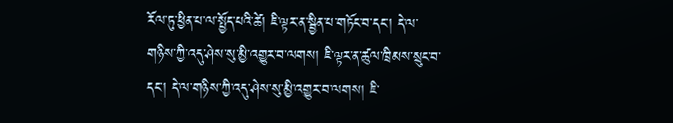རོལ་ཏུ་ཕྱིན་པ་ལ་སྤྱོད་པའི་ཚེ། ཇི་ལྟར་ན་སྦྱིན་པ་གཏོང་བ་དང་། དེ་ལ་གཉིས་ཀྱི་འདུ་ཤེས་སུ་མྱི་འགྱུར་བ་ལགས། ཇི་ལྟར་ན་ཚུལ་ཁྲིམས་སྲུང་བ་དང་། དེ་ལ་གཉིས་ཀྱི་འདུ་ཤེས་སུ་མྱི་འགྱུར་བ་ལགས། ཇི་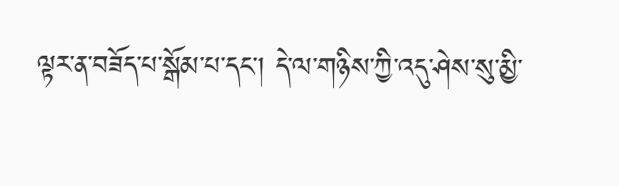ལྟར་ན་བཟོད་པ་སྒོམ་པ་དང་། དེ་ལ་གཉིས་ཀྱི་འདུ་ཤེས་སུ་མྱི་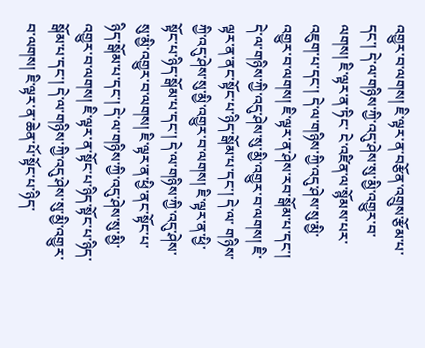འགྱུར་བ་ལགས། ཇི་ལྟར་ན་བརྩོན་འགྲུས་རྩོམ་པ་དང་། དེ་ལ་གཉིས་ཀྱི་འདུ་ཤེས་སུ་མྱི་འགྱུར་བ་ལགས། ཇི་ལྟར་ན་ཏིང་ ངེ་འཛིན་ལ་སྙོམས་པར་འཇུག་པ་དང་། དེ་ལ་གཉིས་ཀྱི་འདུ་ཤེས་སུ་མྱི་འགྱུར་བ་ལགས། ཇི་ལྟར་ན་ཤེས་རབ་སྒོམ་པ་དང་། དེ་ལ་གཉིས་ཀྱི་འདུ་ཤེས་སུ་མྱི་འགྱུར་བ་ལགས། ཇི་ལྟར་ན་ནང་སྟོང་པ་ཉིད་སྒོམ་པ་དང་། དེ་ལ་ གཉིས་ཀྱི་འདུ་ཤེས་སུ་མྱི་འགྱུར་བ་ལགས། ཇི་ལྟར་ན་ཕྱི་སྟོང་པ་ཉིད་སྒོམ་པ་དང་། དེ་ལ་གཉིས་ཀྱི་འདུ་ཤེས་སུ་མྱི་འགྱུར་བ་ལགས། ཇི་ལྟར་ན་ཕྱི་ནང་སྟོང་པ་ཉིད་སྒོམ་པ་དང་། དེ་ལ་གཉིས་ཀྱི་འདུ་ཤེས་སུ་མྱི་འགྱུར་བ་ལགས། ཇི་ལྟར་ན་སྟོང་པ་ཉིད་སྟོང་པ་ཉིད་སྒོམ་པ་དང་། དེ་ལ་གཉིས་ཀྱི་འདུ་ཤེས་སུ་མྱི་འགྱུར་བ་ལགས། ཇི་ལྟར་ན་ཆེན་པོ་སྟོང་པ་ཉིད་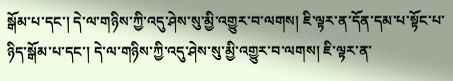སྒོམ་པ་དང་། དེ་ལ་གཉིས་ཀྱི་འདུ་ཤེས་སུ་མྱི་འགྱུར་བ་ལགས། ཇི་ལྟར་ན་དོན་དམ་པ་སྟོང་པ་ ཉིད་སྒོམ་པ་དང་། དེ་ལ་གཉིས་ཀྱི་འདུ་ཤེས་སུ་མྱི་འགྱུར་བ་ལགས། ཇི་ལྟར་ན་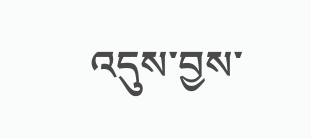འདུས་བྱས་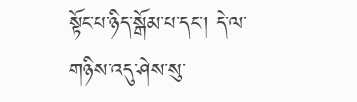སྟོང་པ་ཉིད་སྒོམ་པ་དང་། དེ་ལ་གཉིས་འདུ་ཤེས་སུ་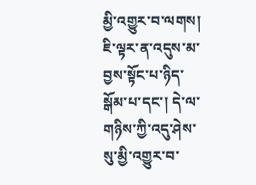མྱི་འགྱུར་བ་ལགས། ཇི་ལྟར་ན་འདུས་མ་བྱས་སྟོང་པ་ཉིད་སྒོམ་པ་དང་། དེ་ལ་ གཉིས་ཀྱི་འདུ་ཤེས་སུ་མྱི་འགྱུར་བ་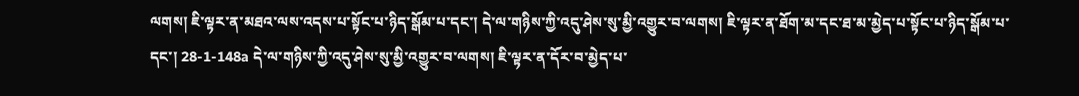ལགས། ཇི་ལྟར་ན་མཐའ་ལས་འདས་པ་སྟོང་པ་ཉིད་སྒོམ་པ་དང་། དེ་ལ་གཉིས་ཀྱི་འདུ་ཤེས་སུ་མྱི་འགྱུར་བ་ལགས། ཇི་ལྟར་ན་ཐོག་མ་དང་ཐ་མ་མྱེད་པ་སྟོང་པ་ཉིད་སྒོམ་པ་དང་། 28-1-148a དེ་ལ་གཉིས་ཀྱི་འདུ་ཤེས་སུ་མྱི་འགྱུར་བ་ལགས། ཇི་ལྟར་ན་དོར་བ་མྱེད་པ་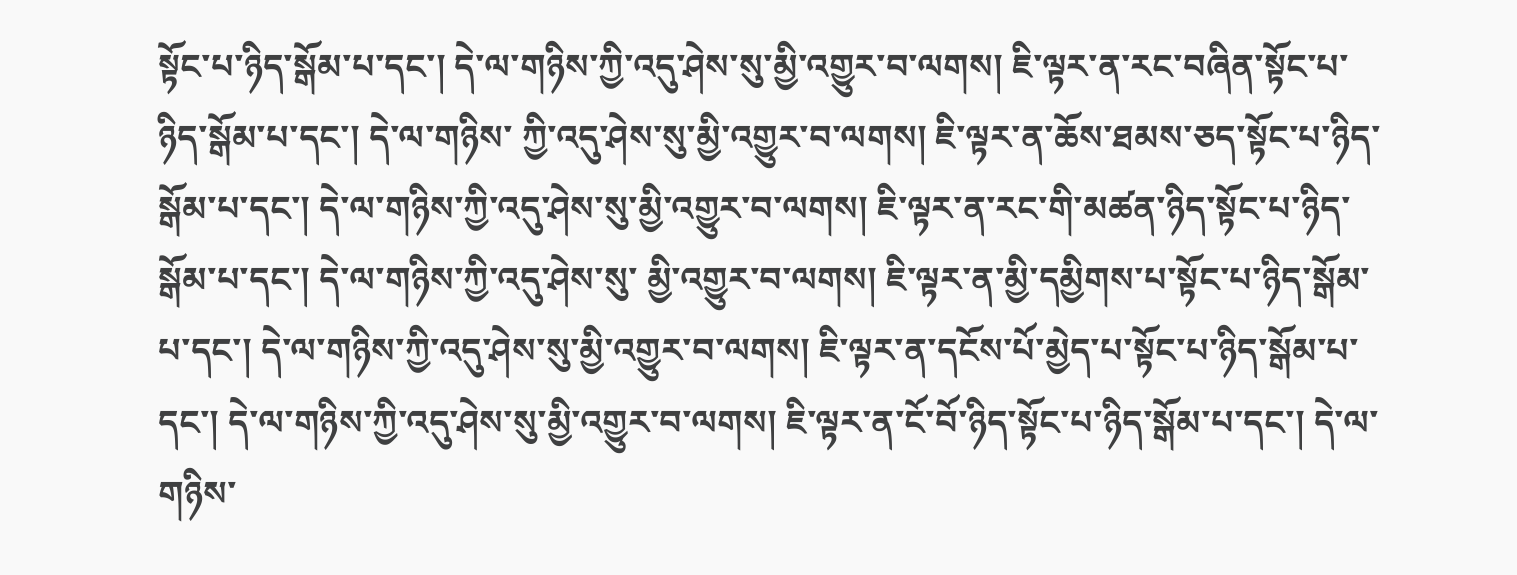སྟོང་པ་ཉིད་སྒོམ་པ་དང་། དེ་ལ་གཉིས་ཀྱི་འདུ་ཤེས་སུ་མྱི་འགྱུར་བ་ལགས། ཇི་ལྟར་ན་རང་བཞིན་སྟོང་པ་ཉིད་སྒོམ་པ་དང་། དེ་ལ་གཉིས་ ཀྱི་འདུ་ཤེས་སུ་མྱི་འགྱུར་བ་ལགས། ཇི་ལྟར་ན་ཆོས་ཐམས་ཅད་སྟོང་པ་ཉིད་སྒོམ་པ་དང་། དེ་ལ་གཉིས་ཀྱི་འདུ་ཤེས་སུ་མྱི་འགྱུར་བ་ལགས། ཇི་ལྟར་ན་རང་གི་མཚན་ཉིད་སྟོང་པ་ཉིད་སྒོམ་པ་དང་། དེ་ལ་གཉིས་ཀྱི་འདུ་ཤེས་སུ་ མྱི་འགྱུར་བ་ལགས། ཇི་ལྟར་ན་མྱི་དམྱིགས་པ་སྟོང་པ་ཉིད་སྒོམ་པ་དང་། དེ་ལ་གཉིས་ཀྱི་འདུ་ཤེས་སུ་མྱི་འགྱུར་བ་ལགས། ཇི་ལྟར་ན་དངོས་པོ་མྱེད་པ་སྟོང་པ་ཉིད་སྒོམ་པ་དང་། དེ་ལ་གཉིས་ཀྱི་འདུ་ཤེས་སུ་མྱི་འགྱུར་བ་ལགས། ཇི་ལྟར་ན་ངོ་བོ་ཉིད་སྟོང་པ་ཉིད་སྒོམ་པ་དང་། དེ་ལ་གཉིས་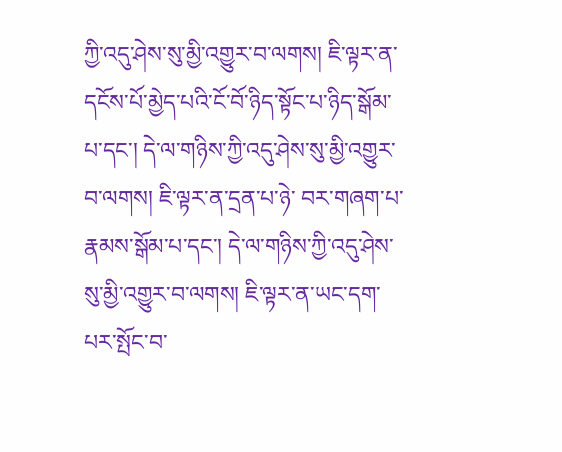ཀྱི་འདུ་ཤེས་སུ་མྱི་འགྱུར་བ་ལགས། ཇི་ལྟར་ན་དངོས་པོ་མྱེད་པའི་ངོ་བོ་ཉིད་སྟོང་པ་ཉིད་སྒོམ་པ་དང་། དེ་ལ་གཉིས་ཀྱི་འདུ་ཤེས་སུ་མྱི་འགྱུར་བ་ལགས། ཇི་ལྟར་ན་དྲན་པ་ཉེ་ བར་གཞག་པ་རྣམས་སྒོམ་པ་དང་། དེ་ལ་གཉིས་ཀྱི་འདུ་ཤེས་སུ་མྱི་འགྱུར་བ་ལགས། ཇི་ལྟར་ན་ཡང་དག་པར་སྤོང་བ་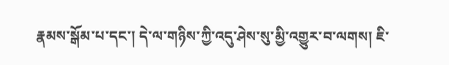རྣམས་སྒོམ་པ་དང་། དེ་ལ་གཉིས་ཀྱི་འདུ་ཤེས་སུ་མྱི་འགྱུར་བ་ལགས། ཇི་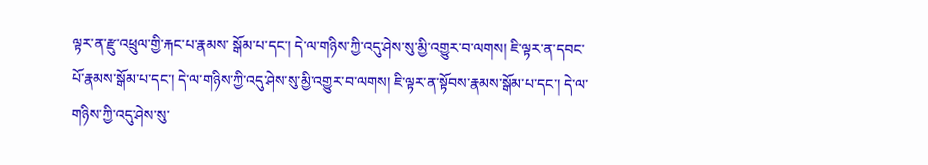ལྟར་ན་རྫུ་འཕྲུལ་གྱི་རྐང་པ་རྣམས་ སྒོམ་པ་དང་། དེ་ལ་གཉིས་ཀྱི་འདུ་ཤེས་སུ་མྱི་འགྱུར་བ་ལགས། ཇི་ལྟར་ན་དབང་པོ་རྣམས་སྒོམ་པ་དང་། དེ་ལ་གཉིས་ཀྱི་འདུ་ཤེས་སུ་མྱི་འགྱུར་བ་ལགས། ཇི་ལྟར་ན་སྟོབས་རྣམས་སྒོམ་པ་དང་། དེ་ལ་གཉིས་ཀྱི་འདུ་ཤེས་སུ་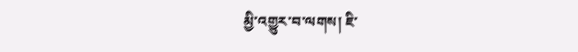མྱི་འགྱུར་བ་ལགས། ཇི་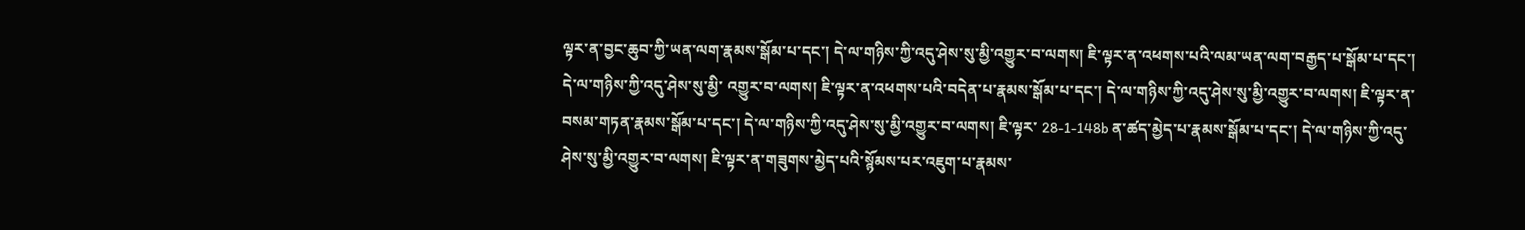ལྟར་ན་བྱང་ཆུབ་ཀྱི་ཡན་ལག་རྣམས་སྒོམ་པ་དང་། དེ་ལ་གཉིས་ཀྱི་འདུ་ཤེས་སུ་མྱི་འགྱུར་བ་ལགས། ཇི་ལྟར་ན་འཕགས་པའི་ལམ་ཡན་ལག་བརྒྱད་པ་སྒོམ་པ་དང་། དེ་ལ་གཉིས་ཀྱི་འདུ་ཤེས་སུ་མྱི་ འགྱུར་བ་ལགས། ཇི་ལྟར་ན་འཕགས་པའི་བདེན་པ་རྣམས་སྒོམ་པ་དང་། དེ་ལ་གཉིས་ཀྱི་འདུ་ཤེས་སུ་མྱི་འགྱུར་བ་ལགས། ཇི་ལྟར་ན་བསམ་གཏན་རྣམས་སྒོམ་པ་དང་། དེ་ལ་གཉིས་ཀྱི་འདུ་ཤེས་སུ་མྱི་འགྱུར་བ་ལགས། ཇི་ལྟར་ 28-1-148b ན་ཚད་མྱེད་པ་རྣམས་སྒོམ་པ་དང་། དེ་ལ་གཉིས་ཀྱི་འདུ་ཤེས་སུ་མྱི་འགྱུར་བ་ལགས། ཇི་ལྟར་ན་གཟུགས་མྱེད་པའི་སྙོམས་པར་འཇུག་པ་རྣམས་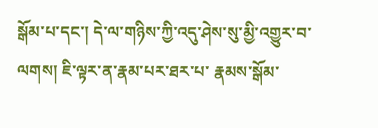སྒོམ་པ་དང་། དེ་ལ་གཉིས་ཀྱི་འདུ་ཤེས་སུ་མྱི་འགྱུར་བ་ལགས། ཇི་ལྟར་ན་རྣམ་པར་ཐར་པ་ རྣམས་སྒོམ་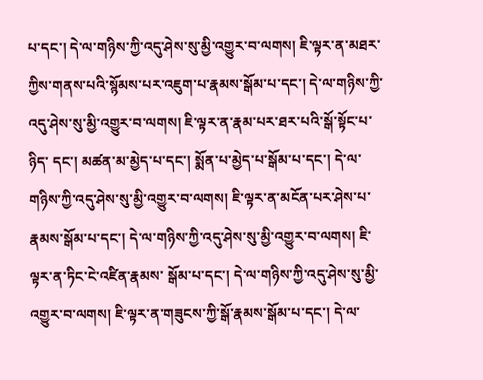པ་དང་། དེ་ལ་གཉིས་ཀྱི་འདུ་ཤེས་སུ་མྱི་འགྱུར་བ་ལགས། ཇི་ལྟར་ན་མཐར་ཀྱིས་གནས་པའི་སྙོམས་པར་འཇུག་པ་རྣམས་སྒོམ་པ་དང་། དེ་ལ་གཉིས་ཀྱི་འདུ་ཤེས་སུ་མྱི་འགྱུར་བ་ལགས། ཇི་ལྟར་ན་རྣམ་པར་ཐར་པའི་སྒོ་སྟོང་པ་ཉིད་ དང་། མཚན་མ་མྱེད་པ་དང་། སྨོན་པ་མྱེད་པ་སྒོམ་པ་དང་། དེ་ལ་གཉིས་ཀྱི་འདུ་ཤེས་སུ་མྱི་འགྱུར་བ་ལགས། ཇི་ལྟར་ན་མངོན་པར་ཤེས་པ་རྣམས་སྒོམ་པ་དང་། དེ་ལ་གཉིས་ཀྱི་འདུ་ཤེས་སུ་མྱི་འགྱུར་བ་ལགས། ཇི་ལྟར་ན་ཏིང་ངེ་འཛིན་རྣམས་ སྒོམ་པ་དང་། དེ་ལ་གཉིས་ཀྱི་འདུ་ཤེས་སུ་མྱི་འགྱུར་བ་ལགས། ཇི་ལྟར་ན་གཟུངས་ཀྱི་སྒོ་རྣམས་སྒོམ་པ་དང་། དེ་ལ་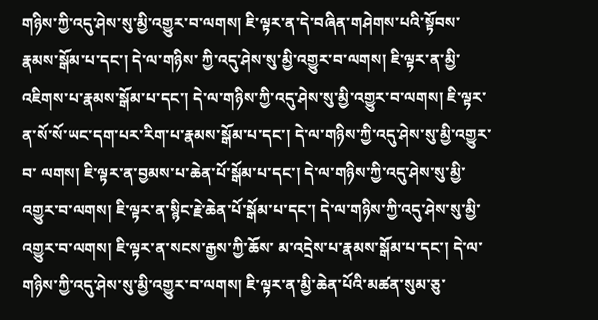གཉིས་ཀྱི་འདུ་ཤེས་སུ་མྱི་འགྱུར་བ་ལགས། ཇི་ལྟར་ན་དེ་བཞིན་གཤེགས་པའི་སྟོབས་རྣམས་སྒོམ་པ་དང་། དེ་ལ་གཉིས་ ཀྱི་འདུ་ཤེས་སུ་མྱི་འགྱུར་བ་ལགས། ཇི་ལྟར་ན་མྱི་འཇིགས་པ་རྣམས་སྒོམ་པ་དང་། དེ་ལ་གཉིས་ཀྱི་འདུ་ཤེས་སུ་མྱི་འགྱུར་བ་ལགས། ཇི་ལྟར་ན་སོ་སོ་ཡང་དག་པར་རིག་པ་རྣམས་སྒོམ་པ་དང་། དེ་ལ་གཉིས་ཀྱི་འདུ་ཤེས་སུ་མྱི་འགྱུར་བ་ ལགས། ཇི་ལྟར་ན་བྱམས་པ་ཆེན་པོ་སྒོམ་པ་དང་། དེ་ལ་གཉིས་ཀྱི་འདུ་ཤེས་སུ་མྱི་འགྱུར་བ་ལགས། ཇི་ལྟར་ན་སྙིང་རྗེ་ཆེན་པོ་སྒོམ་པ་དང་། དེ་ལ་གཉིས་ཀྱི་འདུ་ཤེས་སུ་མྱི་འགྱུར་བ་ལགས། ཇི་ལྟར་ན་སངས་རྒྱས་ཀྱི་ཆོས་ མ་འདྲེས་པ་རྣམས་སྒོམ་པ་དང་། དེ་ལ་གཉིས་ཀྱི་འདུ་ཤེས་སུ་མྱི་འགྱུར་བ་ལགས། ཇི་ལྟར་ན་མྱི་ཆེན་པོའི་མཚན་སུམ་ཅུ་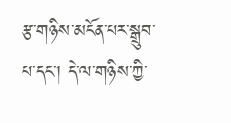རྩ་གཉིས་མངོན་པར་སྒྲུབ་པ་དང་། དེ་ལ་གཉིས་ཀྱི་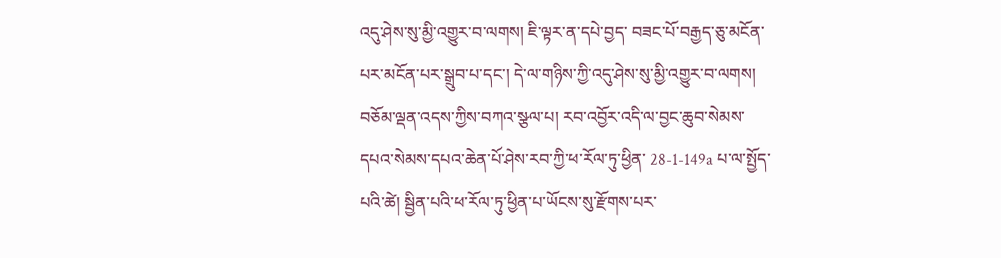འདུ་ཤེས་སུ་མྱི་འགྱུར་བ་ལགས། ཇི་ལྟར་ན་དཔེ་བྱད་ བཟང་པོ་བརྒྱད་ཅུ་མངོན་པར་མངོན་པར་སྒྲུབ་པ་དང་། དེ་ལ་གཉིས་ཀྱི་འདུ་ཤེས་སུ་མྱི་འགྱུར་བ་ལགས། བཅོམ་ལྡན་འདས་ཀྱིས་བཀའ་སྩལ་པ། རབ་འབྱོར་འདི་ལ་བྱང་ཆུབ་སེམས་དཔའ་སེམས་དཔའ་ཆེན་པོ་ཤེས་རབ་ཀྱི་ཕ་རོལ་ཏུ་ཕྱིན་ 28-1-149a པ་ལ་སྤྱོད་པའི་ཚེ། སྦྱིན་པའི་ཕ་རོལ་ཏུ་ཕྱིན་པ་ཡོངས་སུ་རྫོགས་པར་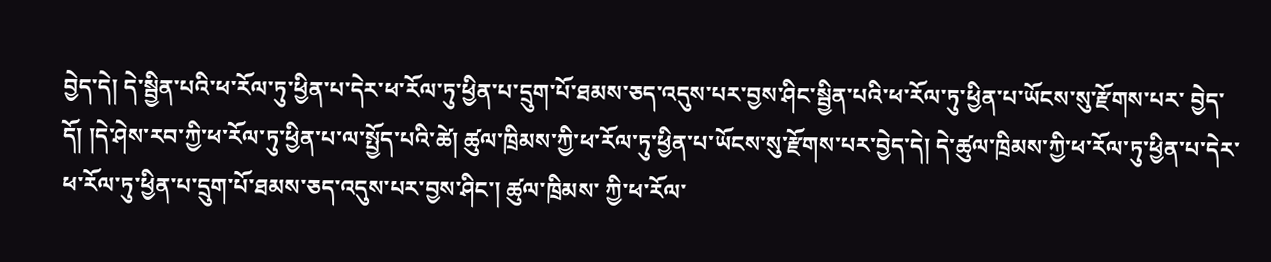བྱེད་དེ། དེ་སྦྱིན་པའི་ཕ་རོལ་ཏུ་ཕྱིན་པ་དེར་ཕ་རོལ་ཏུ་ཕྱིན་པ་དྲུག་པོ་ཐམས་ཅད་འདུས་པར་བྱས་ཤིང་སྦྱིན་པའི་ཕ་རོལ་ཏུ་ཕྱིན་པ་ཡོངས་སུ་རྫོགས་པར་ བྱེད་དོ། །དེ་ཤེས་རབ་ཀྱི་ཕ་རོལ་ཏུ་ཕྱིན་པ་ལ་སྤྱོད་པའི་ཚེ། ཚུལ་ཁྲིམས་ཀྱི་ཕ་རོལ་ཏུ་ཕྱིན་པ་ཡོངས་སུ་རྫོགས་པར་བྱེད་དེ། དེ་ཚུལ་ཁྲིམས་ཀྱི་ཕ་རོལ་ཏུ་ཕྱིན་པ་དེར་ཕ་རོལ་ཏུ་ཕྱིན་པ་དྲུག་པོ་ཐམས་ཅད་འདུས་པར་བྱས་ཤིང་། ཚུལ་ཁྲིམས་ ཀྱི་ཕ་རོལ་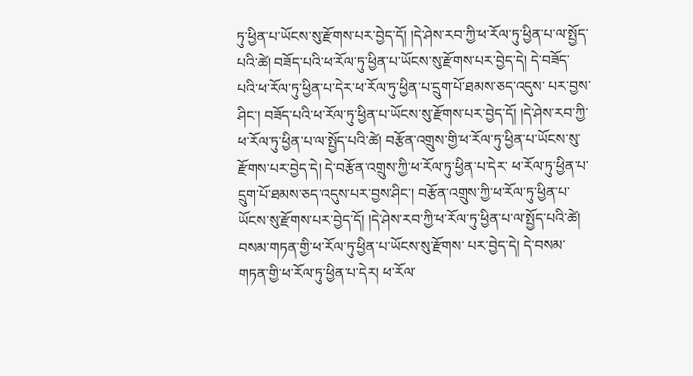ཏུ་ཕྱིན་པ་ཡོངས་སུ་རྫོགས་པར་བྱེད་དོ། །དེ་ཤེས་རབ་ཀྱི་ཕ་རོལ་ཏུ་ཕྱིན་པ་ལ་སྤྱོད་པའི་ཚེ། བཟོད་པའི་ཕ་རོལ་ཏུ་ཕྱིན་པ་ཡོངས་སུ་རྫོགས་པར་བྱེད་དེ། དེ་བཟོད་པའི་ཕ་རོལ་ཏུ་ཕྱིན་པ་དེར་ཕ་རོལ་ཏུ་ཕྱིན་པ་དྲུག་པོ་ཐམས་ཅད་འདུས་ པར་བྱས་ཤིང་། བཟོད་པའི་ཕ་རོལ་ཏུ་ཕྱིན་པ་ཡོངས་སུ་རྫོགས་པར་བྱེད་དོ། །དེ་ཤེས་རབ་ཀྱི་ཕ་རོལ་ཏུ་ཕྱིན་པ་ལ་སྤྱོད་པའི་ཚེ། བརྩོན་འགྲུས་གྱི་ཕ་རོལ་ཏུ་ཕྱིན་པ་ཡོངས་སུ་རྫོགས་པར་བྱེད་དེ། དེ་བརྩོན་འགྲུས་ཀྱི་ཕ་རོལ་ཏུ་ཕྱིན་པ་དེར་ ཕ་རོལ་ཏུ་ཕྱིན་པ་དྲུག་པོ་ཐམས་ཅད་འདུས་པར་བྱས་ཤིང་། བརྩོན་འགྲུས་ཀྱི་ཕ་རོལ་ཏུ་ཕྱིན་པ་ཡོངས་སུ་རྫོགས་པར་བྱེད་དོ། །དེ་ཤེས་རབ་ཀྱི་ཕ་རོལ་ཏུ་ཕྱིན་པ་ལ་སྤྱོད་པའི་ཚེ། བསམ་གཏན་གྱི་ཕ་རོལ་ཏུ་ཕྱིན་པ་ཡོངས་སུ་རྫོགས་ པར་བྱེད་དེ། དེ་བསམ་གཏན་གྱི་ཕ་རོལ་ཏུ་ཕྱིན་པ་དེར། ཕ་རོལ་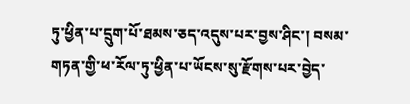ཏུ་ཕྱིན་པ་དྲུག་པོ་ཐམས་ཅད་འདུས་པར་བྱས་ཤིང་། བསམ་གཏན་གྱི་ཕ་རོལ་ཏུ་ཕྱིན་པ་ཡོངས་སུ་རྫོགས་པར་བྱེད་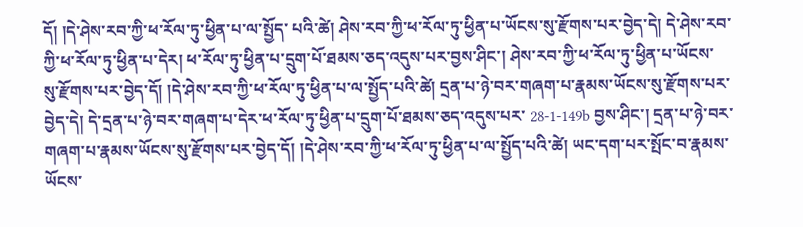དོ། །དེ་ཤེས་རབ་ཀྱི་ཕ་རོལ་ཏུ་ཕྱིན་པ་ལ་སྤྱོད་ པའི་ཚེ། ཤེས་རབ་ཀྱི་ཕ་རོལ་ཏུ་ཕྱིན་པ་ཡོངས་སུ་རྫོགས་པར་བྱེད་དེ། དེ་ཤེས་རབ་ཀྱི་ཕ་རོལ་ཏུ་ཕྱིན་པ་དེར། ཕ་རོལ་ཏུ་ཕྱིན་པ་དྲུག་པོ་ཐམས་ཅད་འདུས་པར་བྱས་ཤིང་། ཤེས་རབ་ཀྱི་ཕ་རོལ་ཏུ་ཕྱིན་པ་ཡོངས་ སུ་རྫོགས་པར་བྱེད་དོ། །དེ་ཤེས་རབ་ཀྱི་ཕ་རོལ་ཏུ་ཕྱིན་པ་ལ་སྤྱོད་པའི་ཚེ། དྲན་པ་ཉེ་བར་གཞག་པ་རྣམས་ཡོངས་སུ་རྫོགས་པར་བྱེད་དེ། དེ་དྲན་པ་ཉེ་བར་གཞག་པ་དེར་ཕ་རོལ་ཏུ་ཕྱིན་པ་དྲུག་པོ་ཐམས་ཅད་འདུས་པར་ 28-1-149b བྱས་ཤིང་། དྲན་པ་ཉེ་བར་གཞག་པ་རྣམས་ཡོངས་སུ་རྫོགས་པར་བྱེད་དོ། །དེ་ཤེས་རབ་ཀྱི་ཕ་རོལ་ཏུ་ཕྱིན་པ་ལ་སྤྱོད་པའི་ཚེ། ཡང་དག་པར་སྤོང་བ་རྣམས་ཡོངས་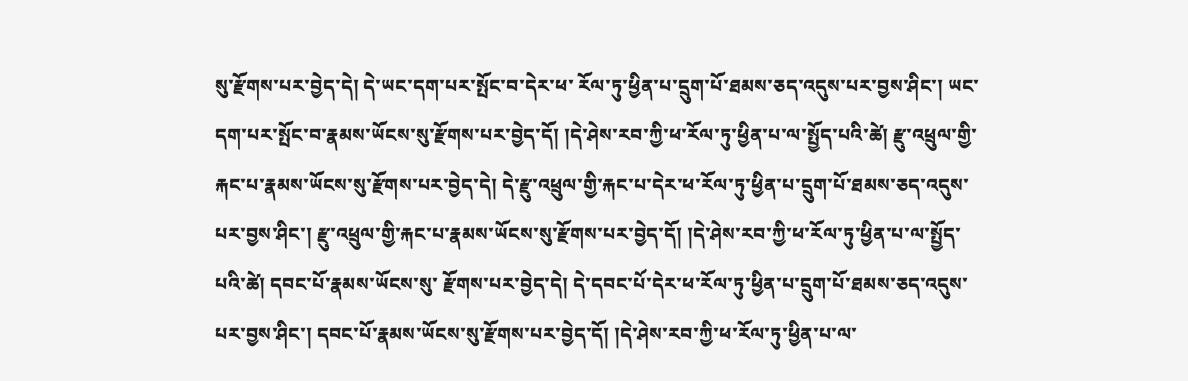སུ་རྫོགས་པར་བྱེད་དེ། དེ་ཡང་དག་པར་སྤོང་བ་དེར་ཕ་ རོལ་ཏུ་ཕྱིན་པ་དྲུག་པོ་ཐམས་ཅད་འདུས་པར་བྱས་ཤིང་། ཡང་དག་པར་སྤོང་བ་རྣམས་ཡོངས་སུ་རྫོགས་པར་བྱེད་དོ། །དེ་ཤེས་རབ་ཀྱི་ཕ་རོལ་ཏུ་ཕྱིན་པ་ལ་སྤྱོད་པའི་ཚེ། རྫུ་འཕྲུལ་གྱི་རྐང་པ་རྣམས་ཡོངས་སུ་རྫོགས་པར་བྱེད་དེ། དེ་རྫུ་འཕྲུལ་གྱི་རྐང་པ་དེར་ཕ་རོལ་ཏུ་ཕྱིན་པ་དྲུག་པོ་ཐམས་ཅད་འདུས་པར་བྱས་ཤིང་། རྫུ་འཕྲུལ་གྱི་རྐང་པ་རྣམས་ཡོངས་སུ་རྫོགས་པར་བྱེད་དོ། །དེ་ཤེས་རབ་ཀྱི་ཕ་རོལ་ཏུ་ཕྱིན་པ་ལ་སྤྱོད་པའི་ཚེ། དབང་པོ་རྣམས་ཡོངས་སུ་ རྫོགས་པར་བྱེད་དེ། དེ་དབང་པོ་དེར་ཕ་རོལ་ཏུ་ཕྱིན་པ་དྲུག་པོ་ཐམས་ཅད་འདུས་པར་བྱས་ཤིང་། དབང་པོ་རྣམས་ཡོངས་སུ་རྫོགས་པར་བྱེད་དོ། །དེ་ཤེས་རབ་ཀྱི་ཕ་རོལ་ཏུ་ཕྱིན་པ་ལ་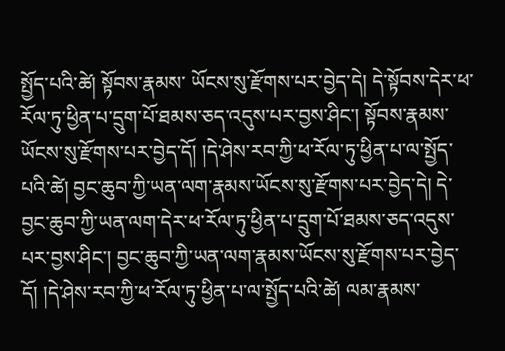སྤྱོད་པའི་ཚེ། སྟོབས་རྣམས་ ཡོངས་སུ་རྫོགས་པར་བྱེད་དེ། དེ་སྟོབས་དེར་ཕ་རོལ་ཏུ་ཕྱིན་པ་དྲུག་པོ་ཐམས་ཅད་འདུས་པར་བྱས་ཤིང་། སྟོབས་རྣམས་ཡོངས་སུ་རྫོགས་པར་བྱེད་དོ། །དེ་ཤེས་རབ་ཀྱི་ཕ་རོལ་ཏུ་ཕྱིན་པ་ལ་སྤྱོད་པའི་ཚེ། བྱང་ཆུབ་ཀྱི་ཡན་ལག་རྣམས་ཡོངས་སུ་རྫོགས་པར་བྱེད་དེ། དེ་བྱང་ཆུབ་ཀྱི་ཡན་ལག་དེར་ཕ་རོལ་ཏུ་ཕྱིན་པ་དྲུག་པོ་ཐམས་ཅད་འདུས་པར་བྱས་ཤིང་། བྱང་ཆུབ་ཀྱི་ཡན་ལག་རྣམས་ཡོངས་སུ་རྫོགས་པར་བྱེད་ དོ། །དེ་ཤེས་རབ་ཀྱི་ཕ་རོལ་ཏུ་ཕྱིན་པ་ལ་སྤྱོད་པའི་ཚེ། ལམ་རྣམས་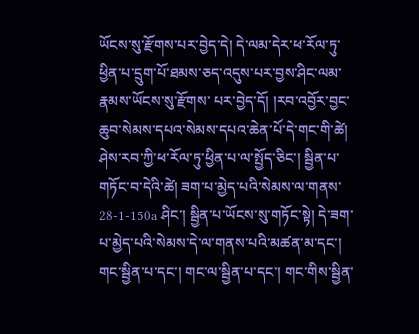ཡོངས་སུ་རྫོགས་པར་བྱེད་དེ། དེ་ལམ་དེར་ཕ་རོལ་ཏུ་ཕྱིན་པ་དྲུག་པོ་ཐམས་ཅད་འདུས་པར་བྱས་ཤིང་ལམ་རྣམས་ཡོངས་སུ་རྫོགས་ པར་བྱེད་དོ། །རབ་འབྱོར་བྱང་ཆུབ་སེམས་དཔའ་སེམས་དཔའ་ཆེན་པོ་དེ་གང་གི་ཚེ། ཤེས་རབ་ཀྱི་ཕ་རོལ་ཏུ་ཕྱིན་པ་ལ་སྤྱོད་ཅིང་། སྦྱིན་པ་གཏོང་བ་དེའི་ཚེ། ཟག་པ་མྱེད་པའི་སེམས་ལ་གནས་ 28-1-150a ཤིང་། སྦྱིན་པ་ཡོངས་སུ་གཏོང་སྟེ། དེ་ཟག་པ་མྱེད་པའི་སེམས་དེ་ལ་གནས་པའི་མཚན་མ་དང་། གང་སྦྱིན་པ་དང་། གང་ལ་སྦྱིན་པ་དང་། གང་གིས་སྦྱིན་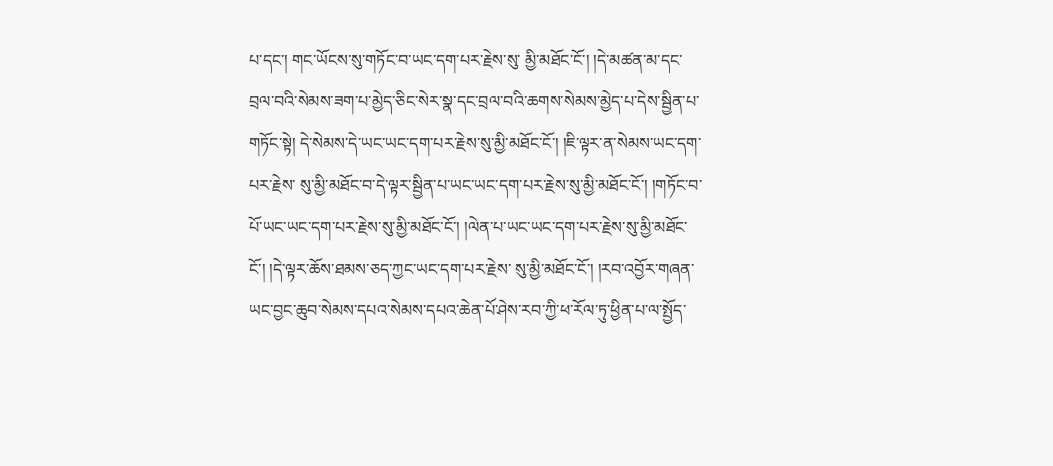པ་དང་། གང་ཡོངས་སུ་གཏོང་བ་ཡང་དག་པར་རྗེས་སུ་ མྱི་མཐོང་ངོ་། །དེ་མཚན་མ་དང་བྲལ་བའི་སེམས་ཟག་པ་མྱེད་ཅིང་སེར་སྣ་དང་བྲལ་བའི་ཆགས་སེམས་མྱེད་པ་དེས་སྦྱིན་པ་གཏོང་སྟེ། དེ་སེམས་དེ་ཡང་ཡང་དག་པར་རྗེས་སུ་མྱི་མཐོང་ངོ་། །ཇི་ལྟར་ན་སེམས་ཡང་དག་པར་རྗེས་ སུ་མྱི་མཐོང་བ་དེ་ལྟར་སྦྱིན་པ་ཡང་ཡང་དག་པར་རྗེས་སུ་མྱི་མཐོང་ངོ་། །གཏོང་བ་པོ་ཡང་ཡང་དག་པར་རྗེས་སུ་མྱི་མཐོང་ངོ་། །ལེན་པ་ཡང་ཡང་དག་པར་རྗེས་སུ་མྱི་མཐོང་ངོ་། །དེ་ལྟར་ཆོས་ཐམས་ཅད་ཀྱང་ཡང་དག་པར་རྗེས་ སུ་མྱི་མཐོང་ངོ་། །རབ་འབྱོར་གཞན་ཡང་བྱང་ཆུབ་སེམས་དཔའ་སེམས་དཔའ་ཆེན་པོ་ཤེས་རབ་ཀྱི་ཕ་རོལ་ཏུ་ཕྱིན་པ་ལ་སྤྱོད་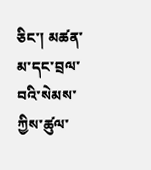ཅིང་། མཚན་མ་དང་བྲལ་བའི་སེམས་ཀྱིས་ཚུལ་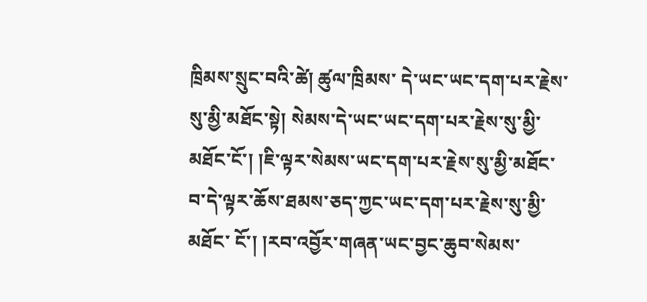ཁྲིམས་སྲུང་བའི་ཚེ། ཚུལ་ཁྲིམས་ དེ་ཡང་ཡང་དག་པར་རྗེས་སུ་མྱི་མཐོང་སྟེ། སེམས་དེ་ཡང་ཡང་དག་པར་རྗེས་སུ་མྱི་མཐོང་ངོ་། །ཇི་ལྟར་སེམས་ཡང་དག་པར་རྗེས་སུ་མྱི་མཐོང་བ་དེ་ལྟར་ཆོས་ཐམས་ཅད་ཀྱང་ཡང་དག་པར་རྗེས་སུ་མྱི་མཐོང་ ངོ་། །རབ་འབྱོར་གཞན་ཡང་བྱང་ཆུབ་སེམས་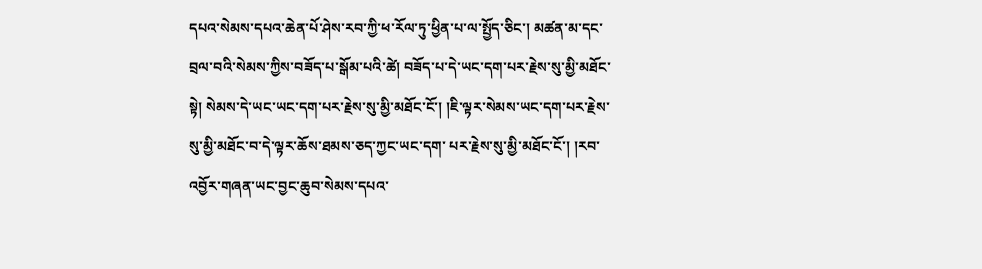དཔའ་སེམས་དཔའ་ཆེན་པོ་ཤེས་རབ་ཀྱི་ཕ་རོལ་ཏུ་ཕྱིན་པ་ལ་སྤྱོད་ཅིང་། མཚན་མ་དང་བྲལ་བའི་སེམས་ཀྱིས་བཟོད་པ་སྒོམ་པའི་ཚེ། བཟོད་པ་དེ་ཡང་དག་པར་རྗེས་སུ་མྱི་མཐོང་སྟེ། སེམས་དེ་ཡང་ཡང་དག་པར་རྗེས་སུ་མྱི་མཐོང་ངོ་། །ཇི་ལྟར་སེམས་ཡང་དག་པར་རྗེས་སུ་མྱི་མཐོང་བ་དེ་ལྟར་ཆོས་ཐམས་ཅད་ཀྱང་ཡང་དག་ པར་རྗེས་སུ་མྱི་མཐོང་ངོ་། །རབ་འབྱོར་གཞན་ཡང་བྱང་ཆུབ་སེམས་དཔའ་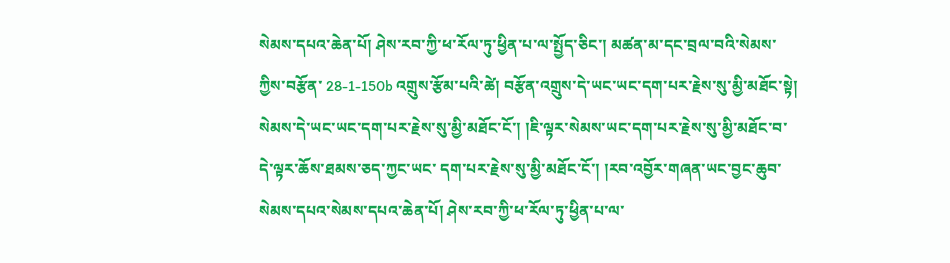སེམས་དཔའ་ཆེན་པོ། ཤེས་རབ་ཀྱི་ཕ་རོལ་ཏུ་ཕྱིན་པ་ལ་སྤྱོད་ཅིང་། མཚན་མ་དང་བྲལ་བའི་སེམས་ཀྱིས་བརྩོན་ 28-1-150b འགྲུས་རྩོམ་པའི་ཚེ། བརྩོན་འགྲུས་དེ་ཡང་ཡང་དག་པར་རྗེས་སུ་མྱི་མཐོང་སྟེ། སེམས་དེ་ཡང་ཡང་དག་པར་རྗེས་སུ་མྱི་མཐོང་ངོ་། །ཇི་ལྟར་སེམས་ཡང་དག་པར་རྗེས་སུ་མྱི་མཐོང་བ་དེ་ལྟར་ཆོས་ཐམས་ཅད་ཀྱང་ཡང་ དག་པར་རྗེས་སུ་མྱི་མཐོང་ངོ་། །རབ་འབྱོར་གཞན་ཡང་བྱང་ཆུབ་སེམས་དཔའ་སེམས་དཔའ་ཆེན་པོ། ཤེས་རབ་ཀྱི་ཕ་རོལ་ཏུ་ཕྱིན་པ་ལ་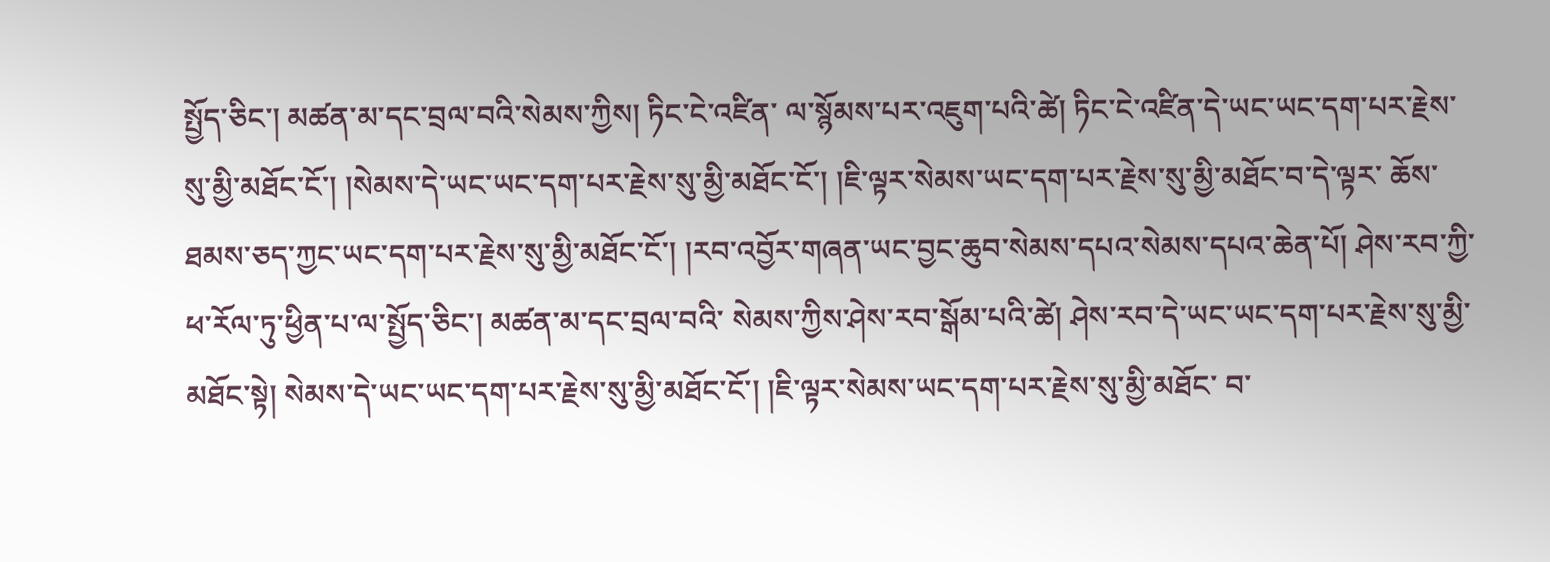སྤྱོད་ཅིང་། མཚན་མ་དང་བྲལ་བའི་སེམས་ཀྱིས། ཏིང་ངེ་འཛིན་ ལ་སྙོམས་པར་འཇུག་པའི་ཚེ། ཏིང་ངེ་འཛིན་དེ་ཡང་ཡང་དག་པར་རྗེས་སུ་མྱི་མཐོང་ངོ་། །སེམས་དེ་ཡང་ཡང་དག་པར་རྗེས་སུ་མྱི་མཐོང་ངོ་། །ཇི་ལྟར་སེམས་ཡང་དག་པར་རྗེས་སུ་མྱི་མཐོང་བ་དེ་ལྟར་ ཆོས་ཐམས་ཅད་ཀྱང་ཡང་དག་པར་རྗེས་སུ་མྱི་མཐོང་ངོ་། །རབ་འབྱོར་གཞན་ཡང་བྱང་ཆུབ་སེམས་དཔའ་སེམས་དཔའ་ཆེན་པོ། ཤེས་རབ་ཀྱི་ཕ་རོལ་ཏུ་ཕྱིན་པ་ལ་སྤྱོད་ཅིང་། མཚན་མ་དང་བྲལ་བའི་ སེམས་ཀྱིས་ཤེས་རབ་སྒོམ་པའི་ཚེ། ཤེས་རབ་དེ་ཡང་ཡང་དག་པར་རྗེས་སུ་མྱི་མཐོང་སྟེ། སེམས་དེ་ཡང་ཡང་དག་པར་རྗེས་སུ་མྱི་མཐོང་ངོ་། །ཇི་ལྟར་སེམས་ཡང་དག་པར་རྗེས་སུ་མྱི་མཐོང་ བ་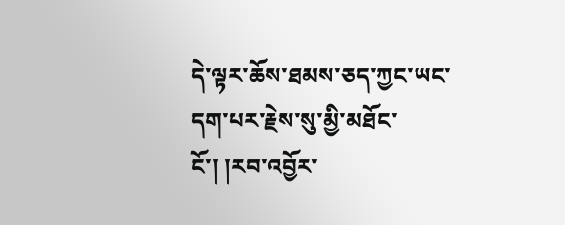དེ་ལྟར་ཆོས་ཐམས་ཅད་ཀྱང་ཡང་དག་པར་རྗེས་སུ་མྱི་མཐོང་ངོ་། །རབ་འབྱོར་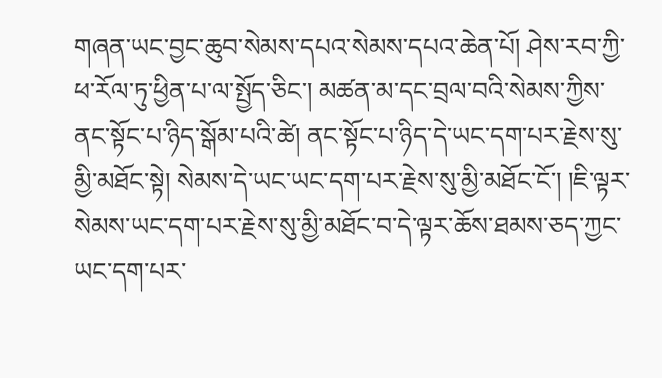གཞན་ཡང་བྱང་ཆུབ་སེམས་དཔའ་སེམས་དཔའ་ཆེན་པོ། ཤེས་རབ་ཀྱི་ཕ་རོལ་ཏུ་ཕྱིན་པ་ལ་སྤྱོད་ཅིང་། མཚན་མ་དང་བྲལ་བའི་སེམས་ཀྱིས་ནང་སྟོང་པ་ཉིད་སྒོམ་པའི་ཚེ། ནང་སྟོང་པ་ཉིད་དེ་ཡང་དག་པར་རྗེས་སུ་མྱི་མཐོང་སྟེ། སེམས་དེ་ཡང་ཡང་དག་པར་རྗེས་སུ་མྱི་མཐོང་ངོ་། །ཇི་ལྟར་ སེམས་ཡང་དག་པར་རྗེས་སུ་མྱི་མཐོང་བ་དེ་ལྟར་ཆོས་ཐམས་ཅད་ཀྱང་ཡང་དག་པར་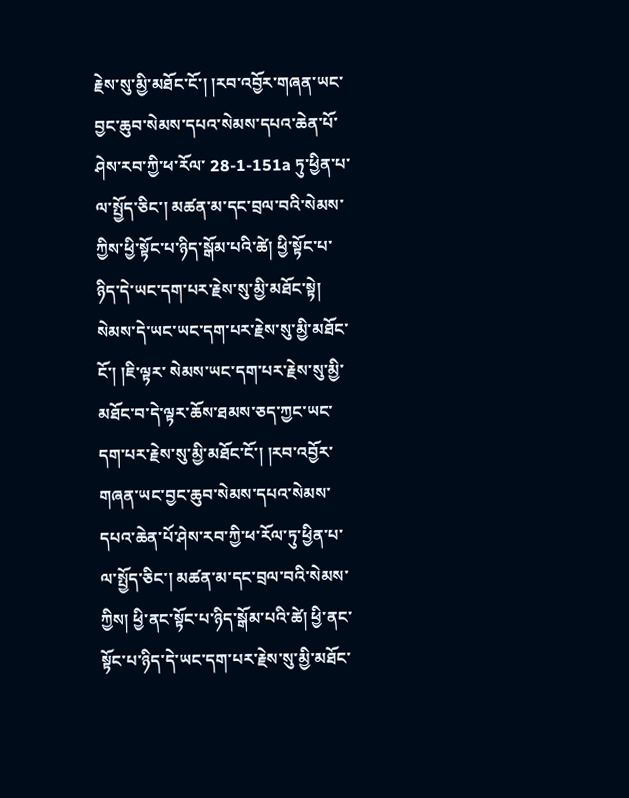རྗེས་སུ་མྱི་མཐོང་ངོ་། །རབ་འབྱོར་གཞན་ཡང་བྱང་ཆུབ་སེམས་དཔའ་སེམས་དཔའ་ཆེན་པོ་ཤེས་རབ་ཀྱི་ཕ་རོལ་ 28-1-151a ཏུ་ཕྱིན་པ་ལ་སྤྱོད་ཅིང་། མཚན་མ་དང་བྲལ་བའི་སེམས་ཀྱིས་ཕྱི་སྟོང་པ་ཉིད་སྒོམ་པའི་ཚེ། ཕྱི་སྟོང་པ་ཉིད་དེ་ཡང་དག་པར་རྗེས་སུ་མྱི་མཐོང་སྟེ། སེམས་དེ་ཡང་ཡང་དག་པར་རྗེས་སུ་མྱི་མཐོང་ངོ་། །ཇི་ལྟར་ སེམས་ཡང་དག་པར་རྗེས་སུ་མྱི་མཐོང་བ་དེ་ལྟར་ཆོས་ཐམས་ཅད་ཀྱང་ཡང་དག་པར་རྗེས་སུ་མྱི་མཐོང་ངོ་། །རབ་འབྱོར་གཞན་ཡང་བྱང་ཆུབ་སེམས་དཔའ་སེམས་དཔའ་ཆེན་པོ་ཤེས་རབ་ཀྱི་ཕ་རོལ་ཏུ་ཕྱིན་པ་ལ་སྤྱོད་ཅིང་། མཚན་མ་དང་བྲལ་བའི་སེམས་ཀྱིས། ཕྱི་ནང་སྟོང་པ་ཉིད་སྒོམ་པའི་ཚེ། ཕྱི་ནང་སྟོང་པ་ཉིད་དེ་ཡང་དག་པར་རྗེས་སུ་མྱི་མཐོང་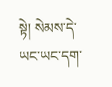སྟེ། སེམས་དེ་ཡང་ཡང་དག་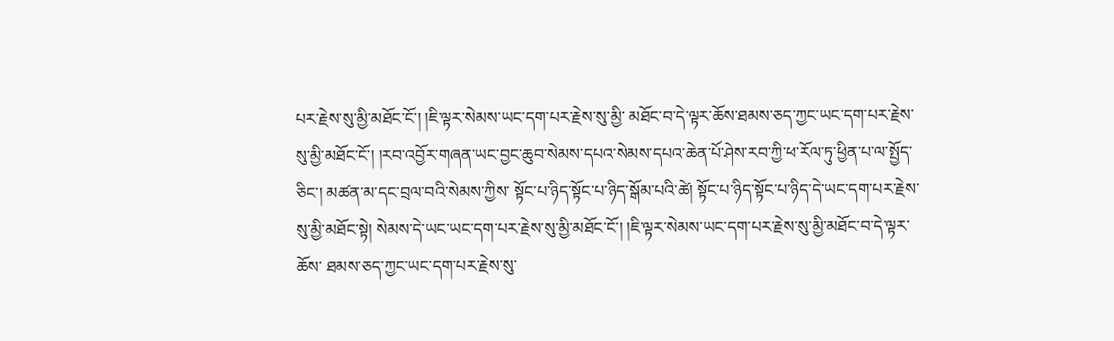པར་རྗེས་སུ་མྱི་མཐོང་ངོ་། །ཇི་ལྟར་སེམས་ཡང་དག་པར་རྗེས་སུ་མྱི་ མཐོང་བ་དེ་ལྟར་ཆོས་ཐམས་ཅད་ཀྱང་ཡང་དག་པར་རྗེས་སུ་མྱི་མཐོང་ངོ་། །རབ་འབྱོར་གཞན་ཡང་བྱང་ཆུབ་སེམས་དཔའ་སེམས་དཔའ་ཆེན་པོ་ཤེས་རབ་ཀྱི་ཕ་རོལ་ཏུ་ཕྱིན་པ་ལ་སྤྱོད་ཅིང་། མཚན་མ་དང་བྲལ་བའི་སེམས་ཀྱིས་ སྟོང་པ་ཉིད་སྟོང་པ་ཉིད་སྒོམ་པའི་ཚེ། སྟོང་པ་ཉིད་སྟོང་པ་ཉིད་དེ་ཡང་དག་པར་རྗེས་སུ་མྱི་མཐོང་སྟེ། སེམས་དེ་ཡང་ཡང་དག་པར་རྗེས་སུ་མྱི་མཐོང་ངོ་། །ཇི་ལྟར་སེམས་ཡང་དག་པར་རྗེས་སུ་མྱི་མཐོང་བ་དེ་ལྟར་ཆོས་ ཐམས་ཅད་ཀྱང་ཡང་དག་པར་རྗེས་སུ་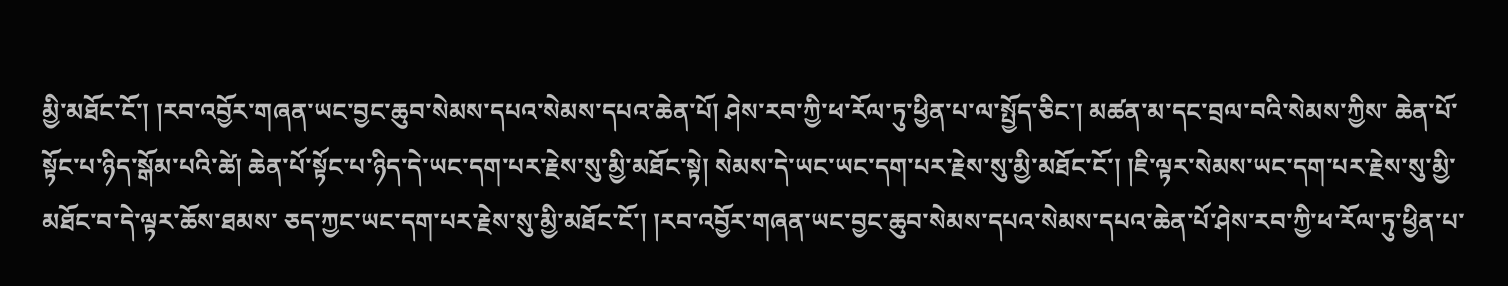མྱི་མཐོང་ངོ་། །རབ་འབྱོར་གཞན་ཡང་བྱང་ཆུབ་སེམས་དཔའ་སེམས་དཔའ་ཆེན་པོ། ཤེས་རབ་ཀྱི་ཕ་རོལ་ཏུ་ཕྱིན་པ་ལ་སྤྱོད་ཅིང་། མཚན་མ་དང་བྲལ་བའི་སེམས་ཀྱིས་ ཆེན་པོ་སྟོང་པ་ཉིད་སྒོམ་པའི་ཚེ། ཆེན་པོ་སྟོང་པ་ཉིད་དེ་ཡང་དག་པར་རྗེས་སུ་མྱི་མཐོང་སྟེ། སེམས་དེ་ཡང་ཡང་དག་པར་རྗེས་སུ་མྱི་མཐོང་ངོ་། །ཇི་ལྟར་སེམས་ཡང་དག་པར་རྗེས་སུ་མྱི་མཐོང་བ་དེ་ལྟར་ཆོས་ཐམས་ ཅད་ཀྱང་ཡང་དག་པར་རྗེས་སུ་མྱི་མཐོང་ངོ་། །རབ་འབྱོར་གཞན་ཡང་བྱང་ཆུབ་སེམས་དཔའ་སེམས་དཔའ་ཆེན་པོ་ཤེས་རབ་ཀྱི་ཕ་རོལ་ཏུ་ཕྱིན་པ་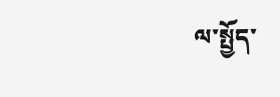ལ་སྤྱོད་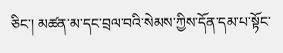ཅིང་། མཚན་མ་དང་བྲལ་བའི་སེམས་ཀྱིས་དོན་དམ་པ་སྟོང་